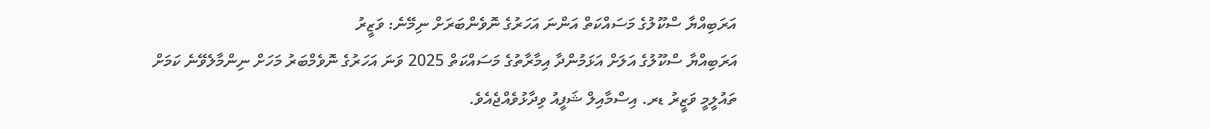އަރަބިއްޔާ ސްކޫލުގެ މަސައްކަތް އަންނަ އަހަރުގެ ނޮވެންބަރަށް ނިމޭނެ: ވަޒީރު
އަރަބިއްޔާ ސްކޫލުގެ އަލަށް އަޅަމުންދާ އިމާރާތުގެ މަސައްކަތް 2025 ވަނަ އަހަރުގެ ނޮވެމްބަރު މަހަށް ނިންމާލެވޭނެ ކަމަށް ތައުލީމީ ވަޒީރު ޑރ. އިސްމާއިލް ޝަފީއު ވިދާޅުވެއްޖެއެވެ.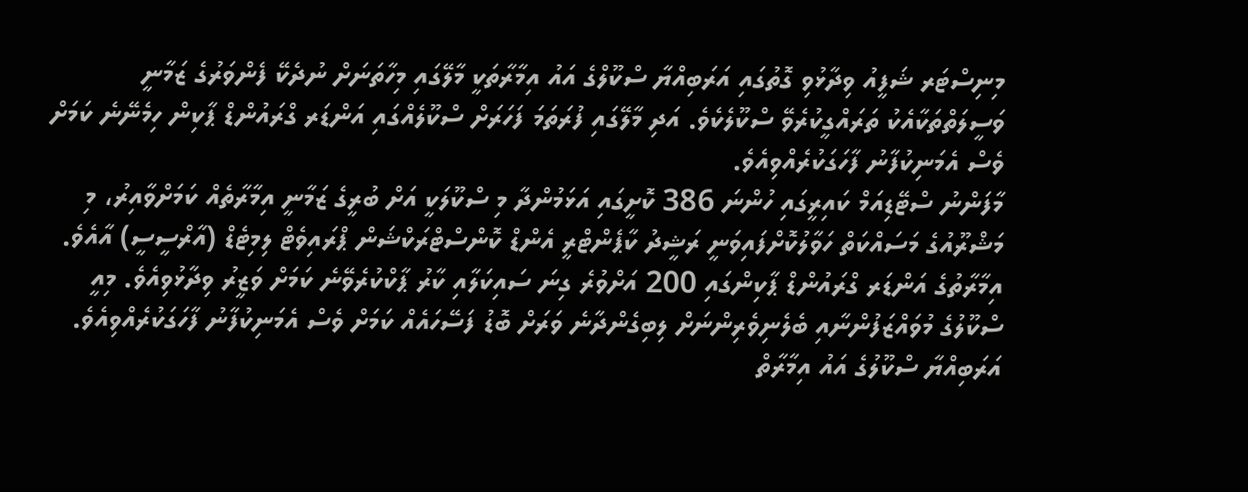މިނިސްޓަރ ޝަފީއު ވިދާޅުވި ގޮތުގައި އަރަބިއްޔާ ސްކޫލްގެ އައު އިމާރާތަކީ މާލޭގައި މިހާތަނަށް ނުދެކޭ ފެންވަރުގެ ޒަމާނީ ވަސީލަތްތަކާއެކު ތަރައްގީކުރެވޭ ސްކޫލެކެވެ. އަދި މާލޭގައި ފުރަތަމަ ފަހަރަށް ސްކޫލެއްގައި އަންޑަރ ގްރައުންޑް ޕާކިން ހިމެނޭނެ ކަމަށް ވެސް އެމަނިކުފާނު ފާހަގަކުރެއްވިއެވެ.
މާފަންނު ސްޓޭޑިއަމް ކައިރީގައި ހުންނަ 386 ކޮށީގައި އަޅަމުންދާ މި ސްކޫލަކީ އަށް ބުރީގެ ޒަމާނީ އިމާރާތެއް ކަމަށްވާއިރު، މި މަޝްރޫއުގެ މަސައްކަތް ހަވާލުކޮށްފައިވަނީ ރަޝީދު ކާޕެންޓްރީ އެންޑް ކޮންސްޓްރަކްޝަން ޕްރައިވެޓް ލިމިޓެޑް (އާރްސީސީ) އާއެވެ.
އިމާރާތުގެ އަންޑަރ ގްރައުންޑް ޕާކިންގައި 200 އަށްވުރެ ގިނަ ސައިކަލާއި ކާރު ޕާކްކުރެވޭނެ ކަމަށް ވަޒީރު ވިދާޅުވިއެވެ. މިއީ ސްކޫލުގެ މުވައްޒަފުންނާއި ބެލެނިވެރިންނަށް ލިބިގެންދާނެ ވަރަށް ބޮޑު ފަސޭހައެއް ކަމަށް ވެސް އެމަނިކުފާނު ފާހަގަކުރެއްވިއެވެ.
އަރަބިއްޔާ ސްކޫލުގެ އައު އިމާރާތް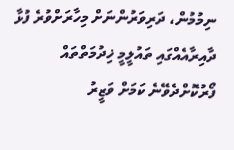ނިމުމުން، ދަރިވަރުންނަށް މިހާރަށްވުރެ ފުޅާ ދާއިރާއެއްގައި ތައުލީމީ ޚިދުމަތްތައް ފޯރުކޮށްދެވޭނެ ކަމަށް ވަޒީރު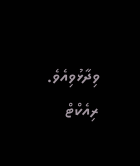ވިދާޅުވިއެވެ.
ރިއެކްޓް